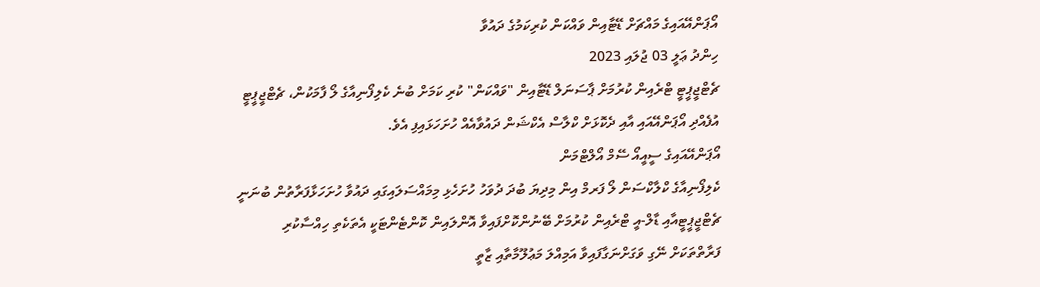އޯޕަންއޭއައިގެ މައްޗަށް ޑޭޓާއިން ވައްކަން ކުރިކަމުގެ ދައުވާ
ހިންދު ޢަލީ 03 ޖުލައި 2023
ޗެޓްޖީޕީޓީ ޓްރެއިން ކުރުމަށް ޕާސަނަލް ޑޭޓާއިން "ވައްކަން" ކުރި ކަމަށް ބުނެ ކެލިފޯނިއާގެ ލޯ ފާމަކުން، ޗެޓްޖީޕީޓީ އުފެއްދި އޯޕަންއޭއައި އާއި ދެކޮޅަށް ކްލާސް އެކްޝަން ދައުވާއެއް ހުށަހަޅައިފި އެވެ.
އޯޕަންއޭއައިގެ ސީއީއޯ ސޭމް އޯލްޓްމަން
ކެލިފޯނިއާގެ ކްލާކްސަން ލޯ ފަރމް އިން މިދިޔަ ބުދަ ދުވަހު ހުށަހެޅި މިމައްސަލައިގައި ދައުވާ ހުށަހަޅާފަރާތުން ބުނަނީ ޗެޓްޖީޕީޓީއާއި ޑާލް-އީ ޓްރެއިން ކުރުމަށް ބޭނުންކޮށްފައިވާ އޮންލައިން ކޮންޓެންޓަކީ އެތަކެތި ހިއްސާކުރި ފަރާތްތަކަށް ނޭގި ވަގަށްނަގާފައިވާ އަމިއްލަ މަޢުލޫމާތާއި ޒާތީ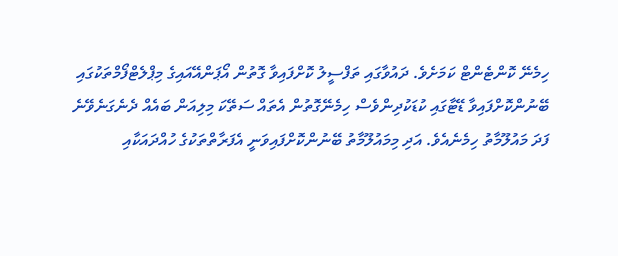ހިމެނޭ ކޮންޓެންޓް ކަމަށެވެ. ދައުވާގައި ތަފްސީލު ކޮށްފައިވާ ގޮތުން އޯޕަންއޭއައިގެ މިޕްލެޓްފޯމްތަކުގައި ބޭނުންކޮށްފައިވާ ޑޭޓާގައި ކުޑަކުދިންވެސް ހިމެނޭގޮތުން އެތައް ސަތޭކަ މިލިއަން ބައެއް ދެނެގަނެވޭނެ ފަދަ މައުލޫމާތު ހިމެނެއެވެ. އަދި މިމައުލޫމާތު ބޭނުންކޮށްފައިވަނީ އެފަރާތްތަކުގެ ހުއްދައަކާއި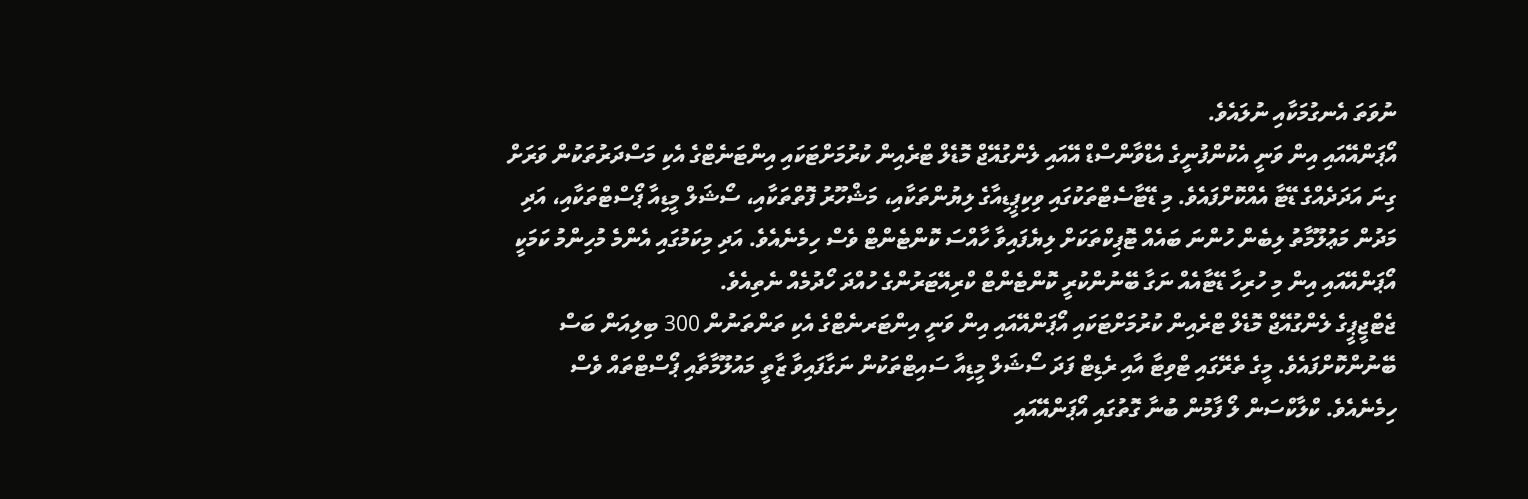ނުވަތަ އެނގުމަކާއި ނުލައެވެ.
އޯޕަންއޭއައި އިން ވަނީ އެކުންފުނީގެ އެޑްވާންސްޑް އޭއައި ލެންގުއޭޖް މޮޑެލް ޓްރެއިން ކުރުމަށްޓަކައި އިންޓަނެޓްގެ އެކި މަސްދަރުތަކުން ވަރަށް ގިނަ އަދަދެއްގެ ޑޭޓާ އެއްކޮށްފައެވެ. މި ޑޭޓާސެޓްތަކުގައި ވިކިޕީޑިއާގެ ލިޔުންތަކާއި، މަޝްހޫރު ފޮތްތަކާއި، ސޯޝަލް މީޑިއާ ޕޯސްޓްތަކާއި، އަދި މަދުން މަޢުލޫމާތު ލިބެން ހުންނަ ބައެއް ޓޮޕިކްތަކަށް ލިޔެފައިވާ ހާއްސަ ކޮންޓެންޓް ވެސް ހިމެނެއެވެ. އަދި މިކަމުގައި އެންމެ މުހިންމު ކަމަކީ އޯޕަންއޭއައި އިން މި ހުރިހާ ޑޭޓާއެއް ނަގާ ބޭނުންކުރީ ކޮންޓެންޓް ކްރިއޭޓަރުންގެ ހުއްދަ ހޯދުމެއް ނެތިއެވެ.
ޖެޓްޖީޕީގެ ލެންގުއޭޖް މޮޑެލް ޓްރެއިން ކުރުމަށްޓަކައި އޯޕަންއޭއައި އިން ވަނީ އިންޓަރނެޓްގެ އެކި ތަންތަނުން 300 ބިލިއަން ބަސް ބޭނުންކޮށްފައެވެ. މީގެ ތެރޭގައި ޓްވިޓާ އާއި ރެޑިޓް ފަދަ ސޯޝަލް މީޑިއާ ސައިޓްތަކުން ނަގާފައިވާ ޒާތީ މައުލޫމާތާއި ޕޯސްޓްތައް ވެސް ހިމެނެއެވެ. ކްލާކްސަން ލޯ ފާމުން ބުނާ ގޮތުގައި އޯޕަންއޭއައި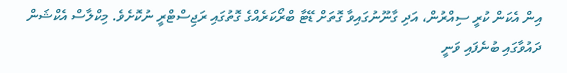އިން އެކަން ކުރީ ސިއްރުން، އަދި ގާނޫނުގައިވާ ގޮތަށް ޑޭޓާ ބްރޯކަރެއްގެ ގޮތުގައި ރަޖިސްޓްރީ ނުކޮށެވެ. މިކްލާސް އެކްޝަން ދައުވާގައި ބުނެފައި ވަނީ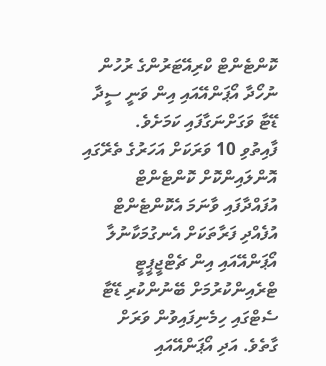ކޮންޓެންޓް ކްރިއޭޓަރުންގެ ރުހުން ނުހޯދާ އޯޕަންއޭއައި އިން ވަނީ ސީދާ ޑޭޓާ ވަގަށްނަގާފައި ކަމަށެވެ.
ފާއިތުވި 10 ވަރަކަށް އަހަރުގެ ތެރޭގައި އޮންލައިންކޮށް ކޮންޓެންޓް އުފައްދާފައި ވާނަމަ އެކޮންޓެންޓް އުފެއްދި ފަރާތަކަށް އެނގުމަކާނުލާ އޯޕަންއޭއައި އިން ޗެޓްޖީޕީޓީ ޓްރެއިންކުރުމަށް ބޭނުންކުރި ޑޭޓާ ސެޓްގައި ހިމެނިފައިވުން ވަރަށް ގާތެވެ. އަދި އޯޕަންއޭއައި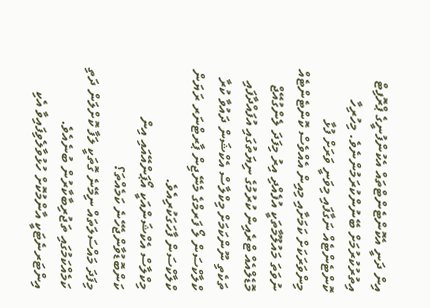އިން ދަނީ އެކޮންޓެންޓްތައް އެކުންފުނީގެ ޕްރޮފިޓް އިތުރުކުރުމަށް ބޭނުންކުރަމުންނެވެ. މިހުރިހާ ކޮންޓެންޓެއް ނަގާފައި މިވަނީ ވަރަށް ފުޅާ މިންވަރަކަށް ކަމަށާއި މިއިން އެއްވެސް ކޮންޓެންޓެއް ނުވަތަ މައުލޫމާތަކީ އުފެއްދި އިރު މިފަދަ ލެންގުއޭޖް މޮޑެލްއެއް ޓްރެއިން ކުރުމުގެ ނިޔަތުގައި އުފައްދާފައި ތަކެތި ނޫންކަމަށް މިކްލާސް އެކްޝަން ދައުވާ ކުރާ ކްލާކްސަން ލޯ ފަރމްގެ މެނޭޖިން ޕާރޓްނަރ ރަޔަން ކްލާކްސަން ފާހަގަކުރިއެވެ.
މިކްލާސް އެކްޝަންއަކީ އޯޕަންއޭއައި އިން ކަންބޮޑުވާންޖެހޭނެ ކަމެއްތަ؟
މިފަދަ މައްސަލަތައް ނިމޭނެ ގޮތަކީ ލަފާ ކޮށްލަން ދަތި ކަމެއްކަމުގައި ތަޖުރިބާކާރުން ބުނެއެވެ. އިންޓަރނެޓަކީ އާންމުކޮށް ހުޅުވާލެވިފައިވާ އެކި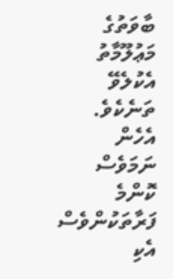ބާވަތުގެ މަޢުލޫމާތު އެކުލެވޭ ތަނެކެވެ. އެހެން ނަމަވެސް ކޮންމެ ފަރާތަކުންވެސް އެކި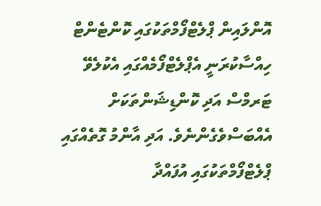އޮންލައިން ޕްލެޓްފޯމްތަކުގައި ކޮންޓެންޓް ހިއްސާކުރަނީ އެޕްލެޓްފޯމެއްގައި އެކުލެވޭ ޓަރމްސް އަދި ކޮންޑިޝަންތަކަށް އެއްބަސްވެގެންނެވެ. އަދި އާންމު ގޮތެއްގައި ޕްލެޓްފޯމްތަކުގައި އުފައްދާ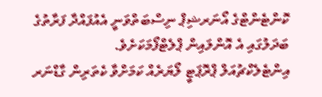ކޮންޓެންޓްގެ އޯނަރޝިޕް ނިސްބަތްވަނީ އެއުފައްދާ ފަރާތުގެ ބަދަލުގައި އެ އޮންލައިން ޕްލެޓްފޯމަކަށެވެ.
އިންޓެލެކްޗުއަލް ޕްރޮޕަޓީ ލޯޔަރެއް ކަމަށްވާ ކެތަރިން ގާޑްނަރ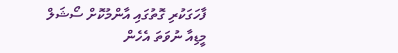ފާހަގަކުރި ގޮތުގައި އާންމުކޮށް ސޯޝަލް މީޑިއާ ނުވަތަ އެހެން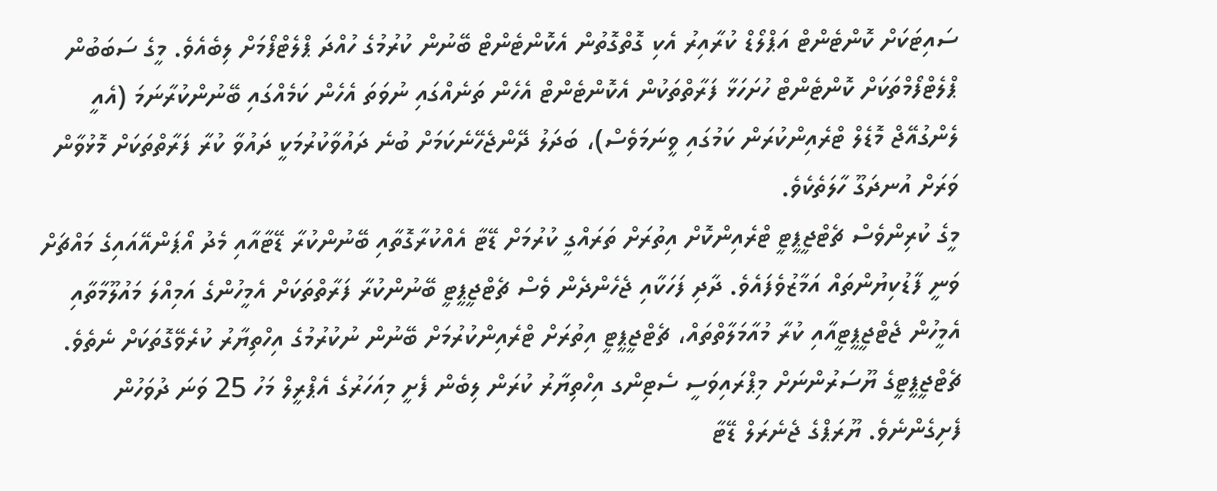ސައިޓަކަށް ކޮންޓެންޓް އަޕްލޯޑް ކުރާއިރު އެކި ގޮތްގޮތުން އެކޮންޓެންޓް ބޭނުން ކުރުމުގެ ހުއްދަ ޕްލެޓްފޯމަށް ލިބެއެވެ. މީގެ ސަބަބުން ޕްލެޓްފޯމްތަކަށް ކޮންޓެންޓް ހުށަހަޅާ ފަރާތްތަކުން އެކޮންޓެންޓް އެހެން ތަނެއްގައި ނުވަތަ އެހެން ކަމެއްގައި ބޭނުންކުރާނަމަ (އެއީ ލެންގުއޭޖް މޮޑެލް ޓްރެއިންކުރަން ކަމުގައި ވީނަމަވެސް)، ބަދަލު ދޭންޖެހޭނެކަމަށް ބުނެ ދައުވާކުރުމަކީ ދައުވާ ކުރާ ފަރާތްތަކަށް މޮޅުވާން ވަރަށް އުނދަގޫ ހާލަތެކެވެ.
މީގެ ކުރިންވެސް ޗެޓްޖީޕީޓީ ޓްރެއިންކޮށް އިތުރަށް ތަރައްގީ ކުރުމަށް ޑޭޓާ އެއްކުރާގޮތާއި ބޭނުންކުރާ ޑޭޓާއާއި މެދު އޯޕަންއޭއައިގެ މައްޗަށް ވަނީ ފާޑުކިޔުންތައް އަމާޒުވެފައެވެ. ދާދި ފަހަކާއި ޖެހެންދެން ވެސް ޗެޓްޖީޕީޓީ ބޭނުންކުރާ ފަރާތްތަކަށް އެމީހުންގެ އަމިއްލަ މައުލޫމާތާއި އެމީހުން ޖެޓްޖީޕީޓީއާއި ކުރާ މުއާމަލާތްތައް، ޗެޓްޖީޕީޓީ އިތުރަށް ޓްރެއިންކުރުމަށް ބޭނުން ނުކުރުމުގެ އިހްތިޔާރު ކުރެވޭގޮތަކަށް ނެތެވެ. ޗެޓްޖީޕީޓީގެ ޔޫސަރުންނަށް މިޕްރައިވަސީ ސެޓިންގ އިހްތިޔާރު ކުރަން ލިބެން ފެށީ މިއަހަރުގެ އެޕްރީލް މަހު 25 ވަނަ ދުވަހުން ފެށިގެންނެވެ. ޔޫރަޕްގެ ޖެނެރަލް ޑޭޓާ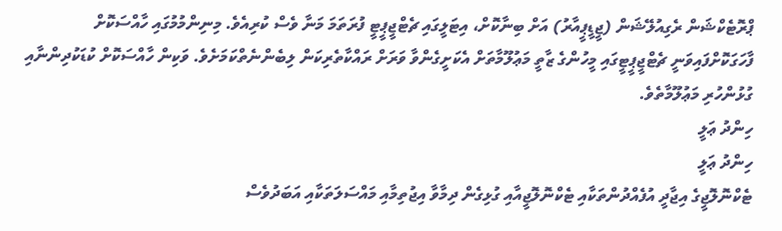ޕްރޮޓެކްޝަން ރެގިއުލޭޝަން (ޖީޑީޕީއާރު) އަށް ބިނާކޮށް، އިޓަލީގައި ޗެޓްޖީޕީޓީ ފުރަތަމަ މަނާ ވެސް ކުރިއެވެ. މިނިންމުމުގައި ހާއްސަކޮށް ފާހަގަކޮށްފައިވަނީ ޗެޓްޖީޕީޓީގައި މީހުންގެ ޒާތީ މަޢުލޫމާތަށް އެކަށީގެންވާ ވަރަށް ރައްކާތެރިކަން ލިބެންނެތްކަމަށެވެ. ވަކިން ހާއްސަކޮށް ކުޑަކުދިންނާއި ގުޅުންހުރި މަޢުލޫމާތެވެ.
ހިންދު ޢަލީ
ހިންދު ޢަލީ
ޓެކްނޮލޮޖީގެ އިޖާދީ އުފެއްދުންތަކާއި ޓެކްނޮލޮޖީއާއި ގުޅިގެން ދިމާވާ އިޖުތިމާއި މައްސަލަތަކާއި އަބަދުވެސް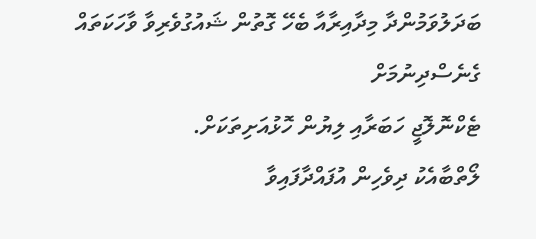ބަދަލުވަމުންދާ މިދާއިރާއާ ބެހޭ ގޮތުން ޝައުގުވެރިވާ ވާހަކަތައް ގެނެސްދިނުމަށް
ޓެކްނޮލޮޖީ ހަބަރާއި ލިޔުން ހޮޅުއަށިތަކަށް.
ލޯތްބާއެކު ދިވެހިން އުފައްދާފައިވާ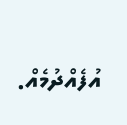އުފެއްދުމެއް.